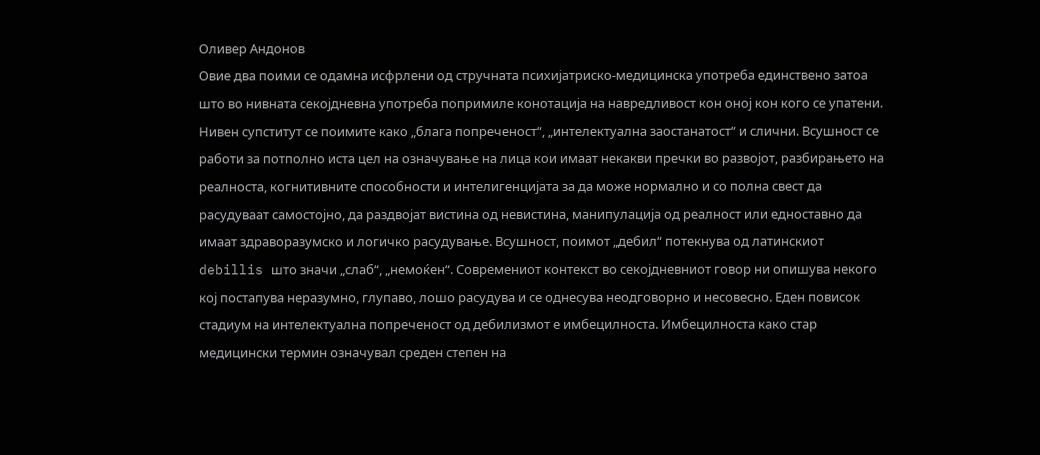Оливер Андонов
Овие два поими се одамна исфрлени од стручната психијатриско-медицинска употреба единствено затоа што во нивната секојдневна употреба попримиле конотација на навредливост кон оној кон кого се упатени. Нивен супститут се поимите како „блага попреченост“, „интелектуална заостанатост“ и слични. Всушност се работи за потполно иста цел на означување на лица кои имаат некакви пречки во развојот, разбирањето на реалноста, когнитивните способности и интелигенцијата за да може нормално и со полна свест да расудуваат самостојно, да раздвојат вистина од невистина, манипулација од реалност или едноставно да имаат здраворазумско и логичко расудување. Всушност, поимот „дебил“ потекнува од латинскиот debillis што значи „слаб“, „немоќен“. Современиот контекст во секојдневниот говор ни опишува некого кој постапува неразумно, глупаво, лошо расудува и се однесува неодговорно и несовесно. Еден повисок стадиум на интелектуална попреченост од дебилизмот е имбецилноста. Имбецилноста како стар медицински термин означувал среден степен на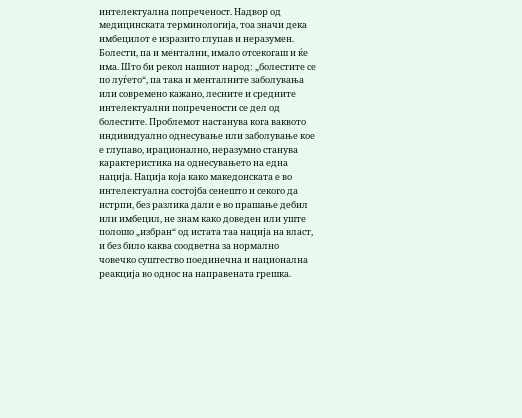интелектуална попреченост. Надвор од медицинската терминологија, тоа значи дека имбецилот е изразито глупав и неразумен.
Болести, па и ментални, имало отсекогаш и ќе има. Што би рекол нашиот народ: „болестите се по луѓето“, па така и менталните заболувања или современо кажано, лесните и средните интелектуални попречености се дел од болестите. Проблемот настанува кога ваквото индивидуално однесување или заболување кое е глупаво, ирационално, неразумно станува карактеристика на однесувањето на една нација. Нација која како македонската е во интелектуална состојба сенешто и секого да истрпи, без разлика дали е во прашање дебил или имбецил, не знам како доведен или уште полошо „избран“ од истата таа нација на власт, и без било каква соодветна за нормално човечко суштество поединечна и национална реакција во однос на направената грешка.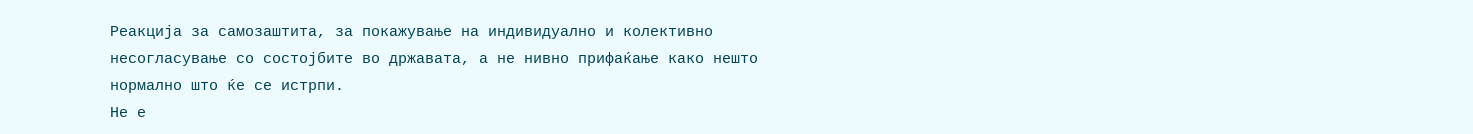Реакција за самозаштита, за покажување на индивидуално и колективно несогласување со состојбите во државата, а не нивно прифаќање како нешто нормално што ќе се истрпи.
Не е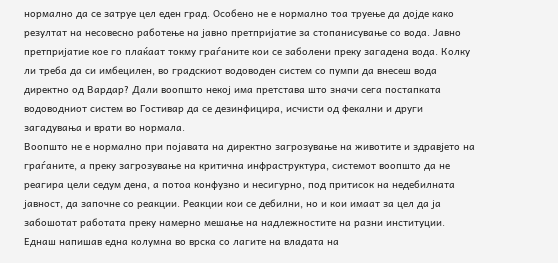нормално да се затруе цел еден град. Особено не е нормално тоа труење да дојде како резултат на несовесно работење на јавно претпријатие за стопанисување со вода. Јавно претпријатие кое го плаќаат токму граѓаните кои се заболени преку загадена вода. Колку ли треба да си имбецилен, во градскиот водоводен систем со пумпи да внесеш вода директно од Вардар? Дали воопшто некој има претстава што значи сега постапката водоводниот систем во Гостивар да се дезинфицира, исчисти од фекални и други загадувања и врати во нормала.
Воопшто не е нормално при појавата на директно загрозување на животите и здравјето на граѓаните, а преку загрозување на критична инфраструктура, системот воопшто да не реагира цели седум дена, а потоа конфузно и несигурно, под притисок на недебилната јавност, да започне со реакции. Реакции кои се дебилни, но и кои имаат за цел да ја забошотат работата преку намерно мешање на надлежностите на разни институции.
Еднаш напишав една колумна во врска со лагите на владата на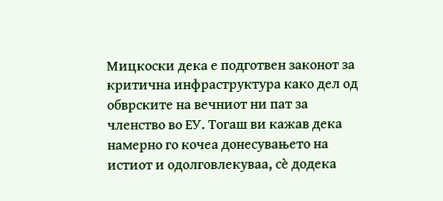Мицкоски дека е подготвен законот за критична инфраструктура како дел од обврските на вечниот ни пат за членство во ЕУ. Тогаш ви кажав дека намерно го кочеа донесувањето на истиот и одолговлекуваа, сѐ додека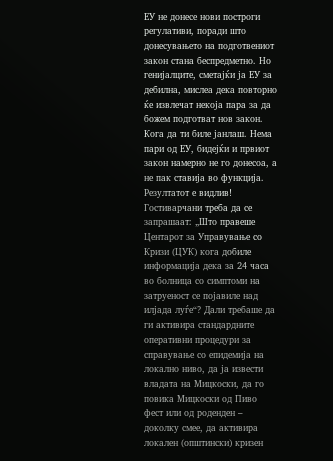ЕУ не донесе нови построги регулативи, поради што донесувањето на подготвениот закон стана беспредметно. Но генијалците, сметајќи ја ЕУ за дебилна, мислеа дека повторно ќе извлечат некоја пара за да божем подготват нов закон. Кога да ти биле јанлаш. Нема пари од ЕУ, бидејќи и првиот закон намерно не го донесоа, а не пак ставија во функција. Резултатот е видлив!
Гостиварчани треба да се запрашаат: „Што правеше Центарот за Управување со Кризи (ЦУК) кога добиле информација дека за 24 часа во болница со симптоми на затруеност се појавиле над илјада луѓе“? Дали требаше да ги активира стандардните оперативни процедури за справување со епидемија на локално ниво, да ја извести владата на Мицкоски, да го повика Мицкоски од Пиво фест или од роденден – доколку смее, да активира локален (општински) кризен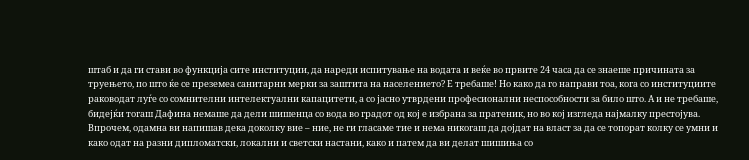штаб и да ги стави во функција сите институции, да нареди испитување на водата и веќе во првите 24 часа да се знаеше причината за труењето, по што ќе се преземеа санитарни мерки за заштита на населението? Е требаше! Но како да го направи тоа, кога со институциите раководат луѓе со сомнителни интелектуални капацитети, а со јасно утврдени професионални неспособности за било што. А и не требаше, бидејќи тогаш Дафина немаше да дели шишенца со вода во градот од кој е избрана за пратеник, но во кој изгледа најмалку престојува.
Впрочем, одамна ви напишав дека доколку вие – ние, не ги гласаме тие и нема никогаш да дојдат на власт за да се топорат колку се умни и како одат на разни дипломатски, локални и светски настани, како и патем да ви делат шишиња со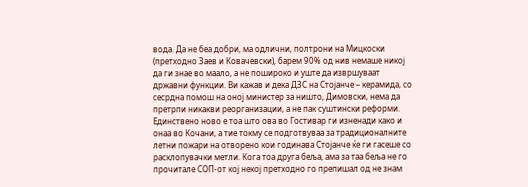вода. Да не беа добри, ма одлични, полтрони на Мицкоски (претходно Заев и Ковачевски), барем 90% од нив немаше никој да ги знае во маало, а не пошироко и уште да извршуваат државни функции. Ви кажав и дека ДЗС на Стојанче – керамида, со сесрдна помош на оној министер за ништо, Димовски, нема да претрпи никакви реорганизации, а не пак суштински реформи. Единствено ново е тоа што ова во Гостивар ги изненади како и онаа во Кочани, а тие токму се подготвуваа за традиционалните летни пожари на отворено кои годинава Стојанче ќе ги гасеше со расклопувачки метли. Кога тоа друга беља, ама за таа беља не го прочитале СОП-от кој некој претходно го препишал од не знам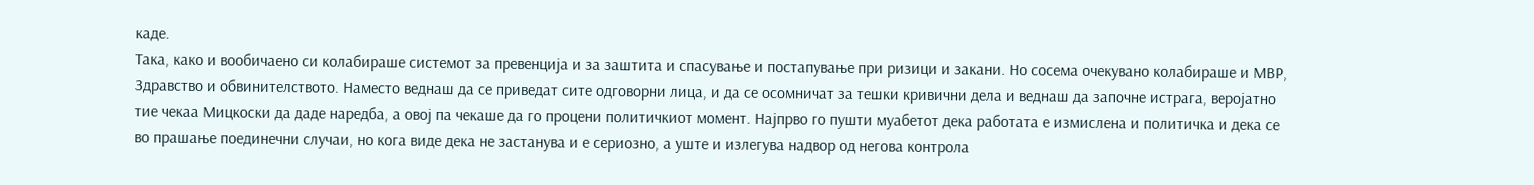каде.
Така, како и вообичаено си колабираше системот за превенција и за заштита и спасување и постапување при ризици и закани. Но сосема очекувано колабираше и МВР, Здравство и обвинителството. Наместо веднаш да се приведат сите одговорни лица, и да се осомничат за тешки кривични дела и веднаш да започне истрага, веројатно тие чекаа Мицкоски да даде наредба, а овој па чекаше да го процени политичкиот момент. Најпрво го пушти муабетот дека работата е измислена и политичка и дека се во прашање поединечни случаи, но кога виде дека не застанува и е сериозно, а уште и излегува надвор од негова контрола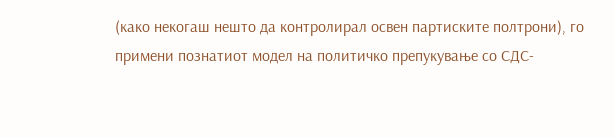(како некогаш нешто да контролирал освен партиските полтрони), го примени познатиот модел на политичко препукување со СДС-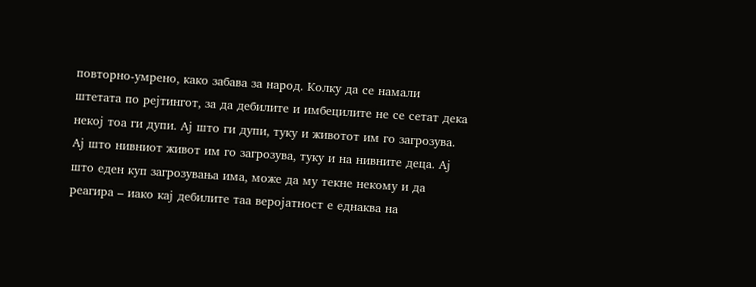повторно-умрено, како забава за народ. Колку да се намали штетата по рејтингот, за да дебилите и имбецилите не се сетат дека некој тоа ги дупи. Ај што ги дупи, туку и животот им го загрозува. Ај што нивниот живот им го загрозува, туку и на нивните деца. Ај што еден куп загрозувања има, може да му текне некому и да реагира – иако кај дебилите таа веројатност е еднаква на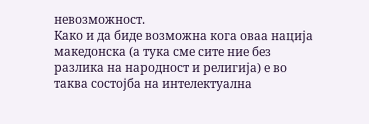невозможност.
Како и да биде возможна кога оваа нација македонска (а тука сме сите ние без разлика на народност и религија) е во таква состојба на интелектуална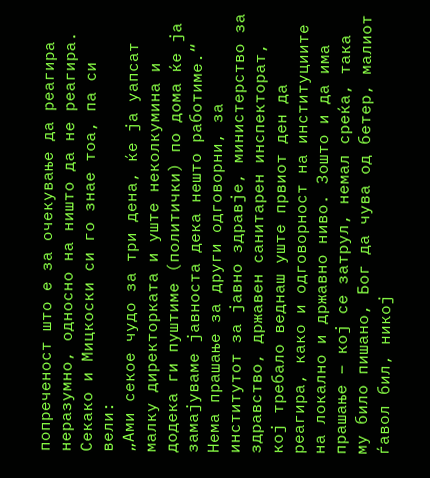попреченост што е за очекување да реагира неразумно, односно на ништо да не реагира. Секако и Мицкоски си го знае тоа, па си вели:
„Ами секое чудо за три дена, ќе ја уапсат малку директорката и уште неколкумина и додека ги пуштиме (политички) по дома ќе ја замајуваме јавноста дека нешто работиме.“
Нема прашање за други одговорни, за институтот за јавно здравје, министерство за здравство, државен санитарен инспекторат, кој требало веднаш уште првиот ден да реагира, како и одговорност на институциите на локално и државно ниво. Зошто и да има прашање – кој се затрул, немал среќа, така му било пишано, Бог да чува од бетер, малиот ѓавол бил, никој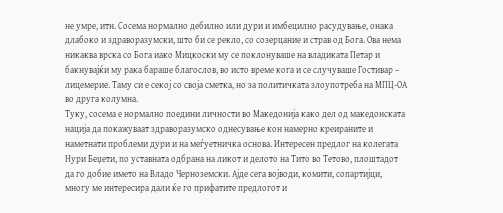не умре, итн. Сосема нормално дебилно или дури и имбецилно расудување, онака длабоко и здраворазумски, што би се рекло, со созерцание и страв од Бога. Ова нема никаква врска со Бога иако Мицкоски му се поклонуваше на владиката Петар и бакнувајќи му рака бараше благослов, во исто време кога и се случуваше Гостивар – лицемерие. Таму си е секој со своја сметка, но за политичката злоупотреба на МПЦ-ОА во друга колумна.
Туку, сосема е нормално поедини личности во Македонија како дел од македонската нација да покажуваат здраворазумско однесување кон намерно креираните и наметнати проблеми дури и на меѓуетничка основа. Интересен предлог на колегата Нури Беџети, по уставната одбрана на ликот и делото на Тито во Тетово, плоштадот да го добие името на Владо Черноземски. Ајде сега војводи, комити, сопартијци, многу ме интересира дали ќе го прифатите предлогот и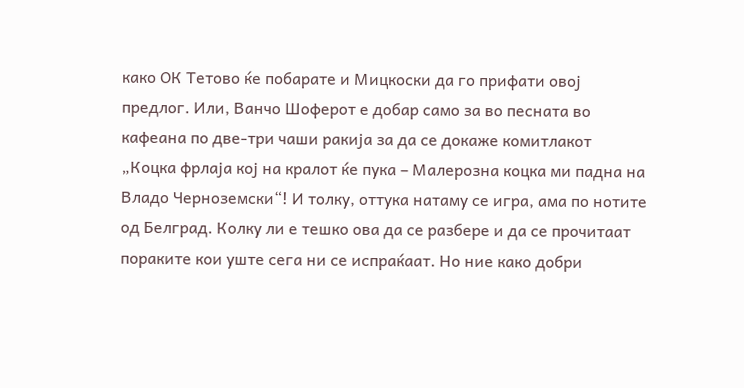како ОК Тетово ќе побарате и Мицкоски да го прифати овој предлог. Или, Ванчо Шоферот е добар само за во песната во кафеана по две-три чаши ракија за да се докаже комитлакот „Коцка фрлаја кој на кралот ќе пука – Малерозна коцка ми падна на Владо Черноземски“! И толку, оттука натаму се игра, ама по нотите од Белград. Колку ли е тешко ова да се разбере и да се прочитаат пораките кои уште сега ни се испраќаат. Но ние како добри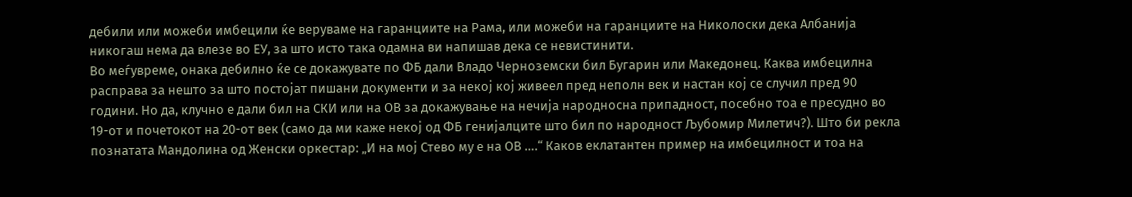дебили или можеби имбецили ќе веруваме на гаранциите на Рама, или можеби на гаранциите на Николоски дека Албанија никогаш нема да влезе во ЕУ, за што исто така одамна ви напишав дека се невистинити.
Во меѓувреме, онака дебилно ќе се докажувате по ФБ дали Владо Черноземски бил Бугарин или Македонец. Каква имбецилна расправа за нешто за што постојат пишани документи и за некој кој живеел пред неполн век и настан кој се случил пред 90 години. Но да, клучно е дали бил на СКИ или на ОВ за докажување на нечија народносна припадност, посебно тоа е пресудно во 19-от и почетокот на 20-от век (само да ми каже некој од ФБ генијалците што бил по народност Љубомир Милетич?). Што би рекла познатата Мандолина од Женски оркестар: „И на мој Стево му е на ОВ ….“ Каков еклатантен пример на имбецилност и тоа на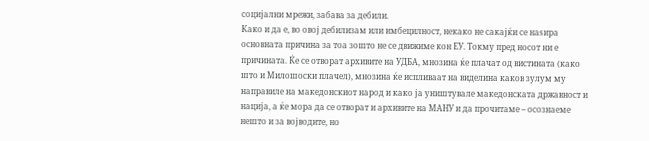социјални мрежи, забава за дебили.
Како и да е, во овој дебилизам или имбецилност, некако не сакајќи се наѕира основната причина за тоа зошто не се движиме кон ЕУ. Токму пред носот ни е причината. Ќе се отворат архивите на УДБА, мнозина ќе плачат од вистината (како што и Милошоски плачел), мнозина ќе испливаат на виделина каков зулум му направиле на македонскиот народ и како ја уништувале македонската државност и нација, а ќе мора да се отворат и архивите на МАНУ и да прочитаме – осознаеме нешто и за војводите, но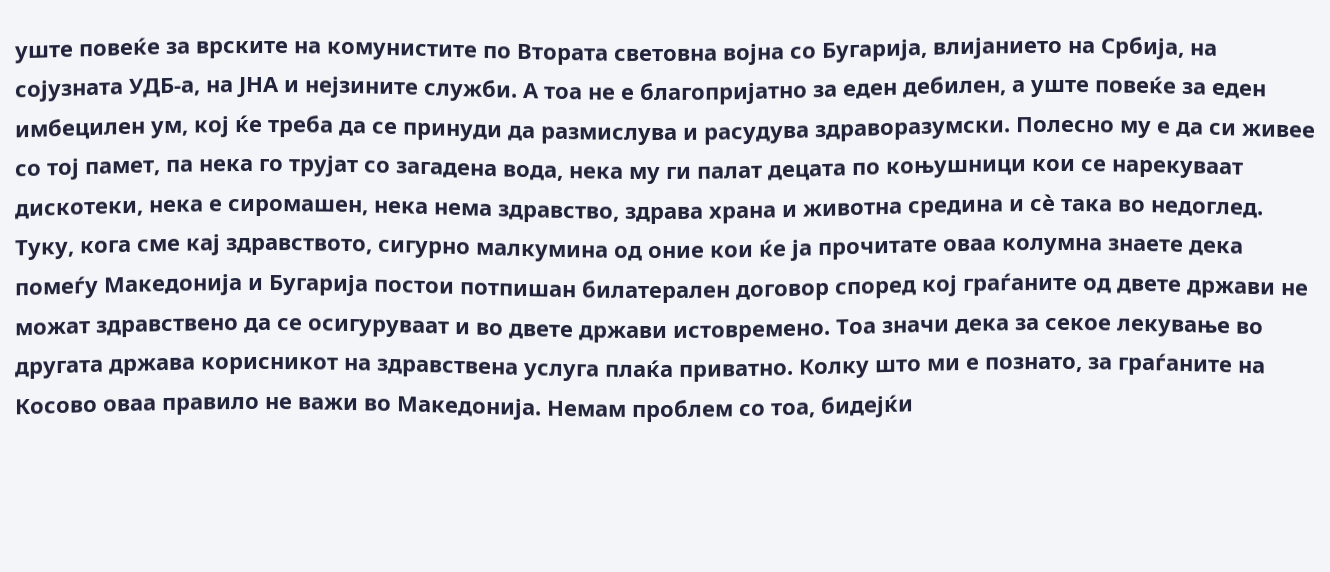уште повеќе за врските на комунистите по Втората световна војна со Бугарија, влијанието на Србија, на сојузната УДБ-а, на ЈНА и нејзините служби. А тоа не е благопријатно за еден дебилен, а уште повеќе за еден имбецилен ум, кој ќе треба да се принуди да размислува и расудува здраворазумски. Полесно му е да си живее со тој памет, па нека го трујат со загадена вода, нека му ги палат децата по коњушници кои се нарекуваат дискотеки, нека е сиромашен, нека нема здравство, здрава храна и животна средина и сѐ така во недоглед.
Туку, кога сме кај здравството, сигурно малкумина од оние кои ќе ја прочитате оваа колумна знаете дека помеѓу Македонија и Бугарија постои потпишан билатерален договор според кој граѓаните од двете држави не можат здравствено да се осигуруваат и во двете држави истовремено. Тоа значи дека за секое лекување во другата држава корисникот на здравствена услуга плаќа приватно. Колку што ми е познато, за граѓаните на Косово оваа правило не важи во Македонија. Немам проблем со тоа, бидејќи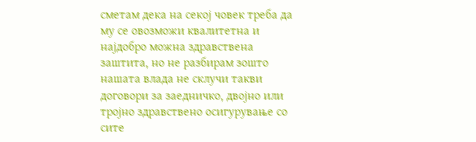сметам дека на секој човек треба да му се овозможи квалитетна и најдобро можна здравствена заштита, но не разбирам зошто нашата влада не склучи такви договори за заедничко, двојно или тројно здравствено осигурување со сите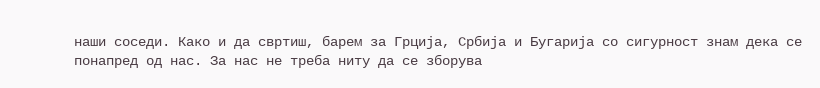наши соседи. Како и да свртиш, барем за Грција, Србија и Бугарија со сигурност знам дека се понапред од нас. За нас не треба ниту да се зборува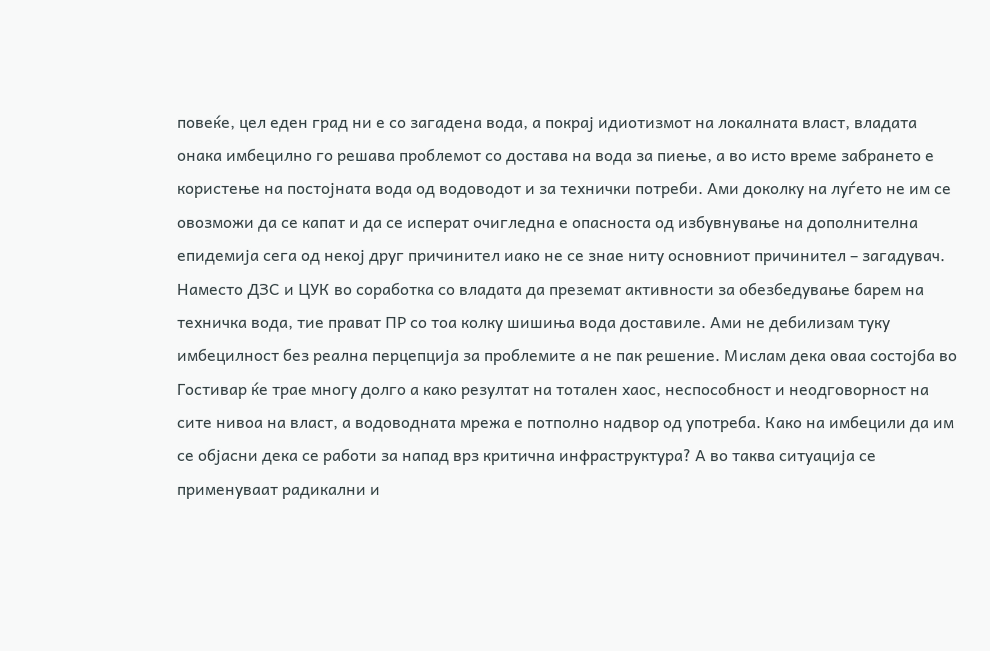повеќе, цел еден град ни е со загадена вода, а покрај идиотизмот на локалната власт, владата онака имбецилно го решава проблемот со достава на вода за пиење, а во исто време забрането е користење на постојната вода од водоводот и за технички потреби. Ами доколку на луѓето не им се овозможи да се капат и да се исперат очигледна е опасноста од избувнување на дополнителна епидемија сега од некој друг причинител иако не се знае ниту основниот причинител – загадувач. Наместо ДЗС и ЦУК во соработка со владата да преземат активности за обезбедување барем на техничка вода, тие прават ПР со тоа колку шишиња вода доставиле. Ами не дебилизам туку имбецилност без реална перцепција за проблемите а не пак решение. Мислам дека оваа состојба во Гостивар ќе трае многу долго а како резултат на тотален хаос, неспособност и неодговорност на сите нивоа на власт, а водоводната мрежа е потполно надвор од употреба. Како на имбецили да им се објасни дека се работи за напад врз критична инфраструктура? А во таква ситуација се применуваат радикални и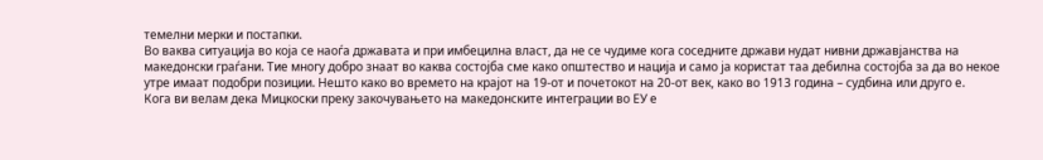темелни мерки и постапки.
Во ваква ситуација во која се наоѓа државата и при имбецилна власт, да не се чудиме кога соседните држави нудат нивни државјанства на македонски граѓани. Тие многу добро знаат во каква состојба сме како општество и нација и само ја користат таа дебилна состојба за да во некое утре имаат подобри позиции. Нешто како во времето на крајот на 19-от и почетокот на 20-от век, како во 1913 година – судбина или друго е.
Кога ви велам дека Мицкоски преку закочувањето на македонските интеграции во ЕУ е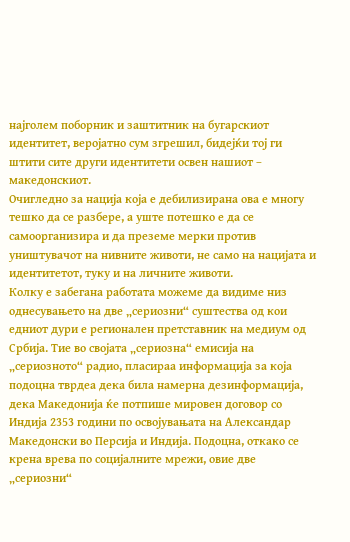најголем поборник и заштитник на бугарскиот идентитет, веројатно сум згрешил, бидејќи тој ги штити сите други идентитети освен нашиот – македонскиот.
Очигледно за нација која е дебилизирана ова е многу тешко да се разбере, а уште потешко е да се самоорганизира и да преземе мерки против уништувачот на нивните животи, не само на нацијата и идентитетот, туку и на личните животи.
Колку е забегана работата можеме да видиме низ однесувањето на две „сериозни“ суштества од кои едниот дури е регионален претставник на медиум од Србија. Тие во својата „сериозна“ емисија на „сериозното“ радио, пласираа информација за која подоцна тврдеа дека била намерна дезинформација, дека Македонија ќе потпише мировен договор со Индија 2353 години по освојувањата на Александар Македонски во Персија и Индија. Подоцна, откако се крена врева по социјалните мрежи, овие две „сериозни“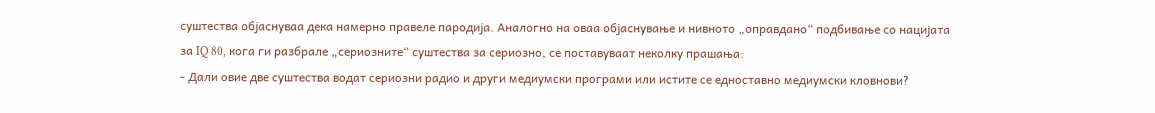суштества објаснуваа дека намерно правеле пародија. Аналогно на оваа објаснување и нивното „оправдано“ подбивање со нацијата за IQ 80, кога ги разбрале „сериозните“ суштества за сериозно, се поставуваат неколку прашања:
- Дали овие две суштества водат сериозни радио и други медиумски програми или истите се едноставно медиумски кловнови?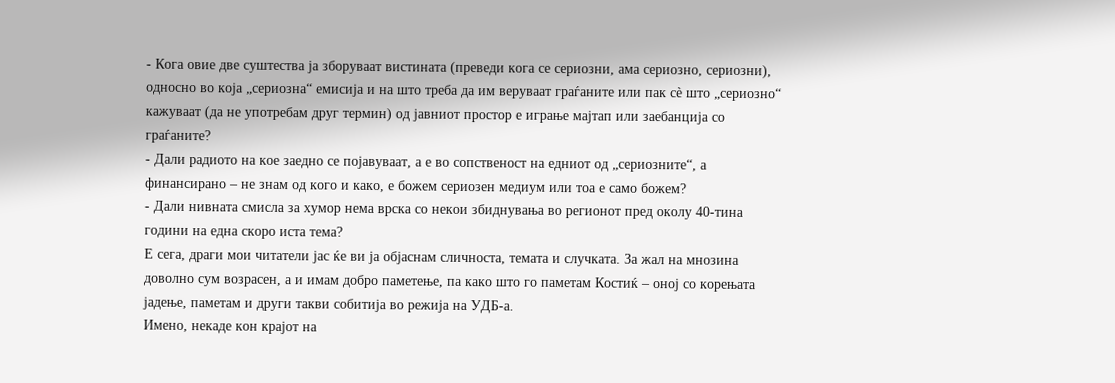- Кога овие две суштества ја зборуваат вистината (преведи кога се сериозни, ама сериозно, сериозни), односно во која „сериозна“ емисија и на што треба да им веруваат граѓаните или пак сѐ што „сериозно“ кажуваат (да не употребам друг термин) од јавниот простор е играње мајтап или заебанција со граѓаните?
- Дали радиото на кое заедно се појавуваат, а е во сопственост на едниот од „сериозните“, а финансирано – не знам од кого и како, е божем сериозен медиум или тоа е само божем?
- Дали нивната смисла за хумор нема врска со некои збиднувања во регионот пред околу 40-тина години на една скоро иста тема?
Е сега, драги мои читатели јас ќе ви ја објаснам сличноста, темата и случката. За жал на мнозина доволно сум возрасен, а и имам добро паметење, па како што го паметам Костиќ – оној со корењата јадење, паметам и други такви собитија во режија на УДБ-а.
Имено, некаде кон крајот на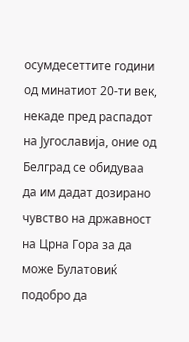осумдесеттите години од минатиот 20-ти век, некаде пред распадот на Југославија, оние од Белград се обидуваа да им дадат дозирано чувство на државност на Црна Гора за да може Булатовиќ подобро да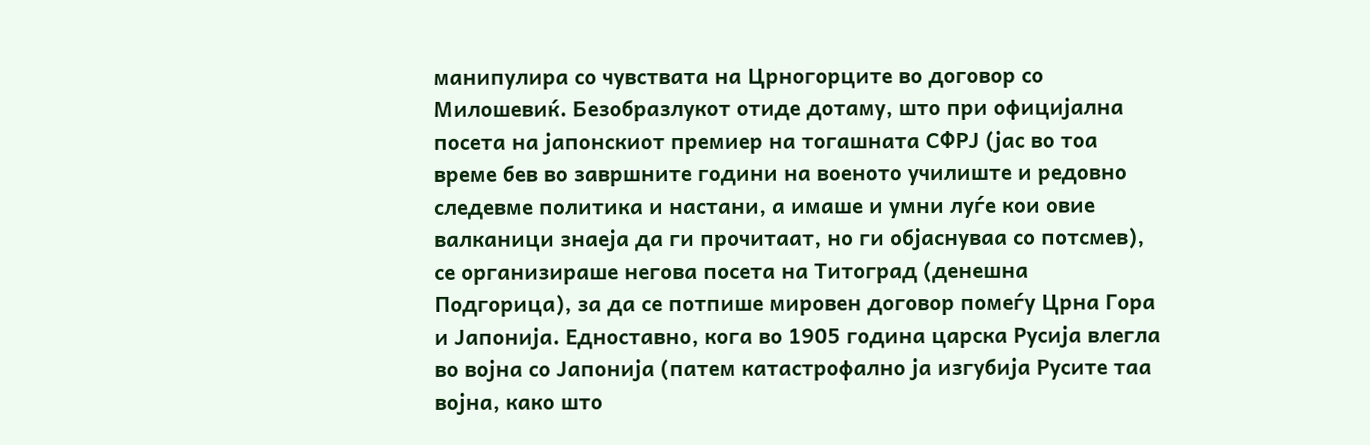манипулира со чувствата на Црногорците во договор со Милошевиќ. Безобразлукот отиде дотаму, што при официјална посета на јапонскиот премиер на тогашната СФРЈ (јас во тоа време бев во завршните години на военото училиште и редовно следевме политика и настани, а имаше и умни луѓе кои овие валканици знаеја да ги прочитаат, но ги објаснуваа со потсмев), се организираше негова посета на Титоград (денешна Подгорица), за да се потпише мировен договор помеѓу Црна Гора и Јапонија. Едноставно, кога во 1905 година царска Русија влегла во војна со Јапонија (патем катастрофално ја изгубија Русите таа војна, како што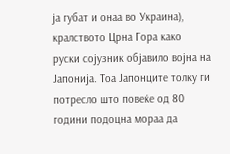ја губат и онаа во Украина), кралството Црна Гора како руски сојузник објавило војна на Јапонија. Тоа Јапонците толку ги потресло што повеќе од 80 години подоцна мораа да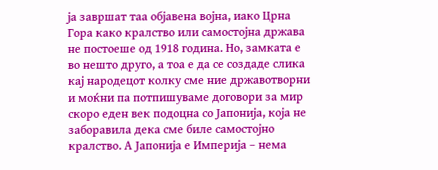ја завршат таа објавена војна, иако Црна Гора како кралство или самостојна држава не постоеше од 1918 година. Но, замката е во нешто друго, а тоа е да се создаде слика кај народецот колку сме ние државотворни и моќни па потпишуваме договори за мир скоро еден век подоцна со Јапонија, која не заборавила дека сме биле самостојно кралство. А Јапонија е Империја – нема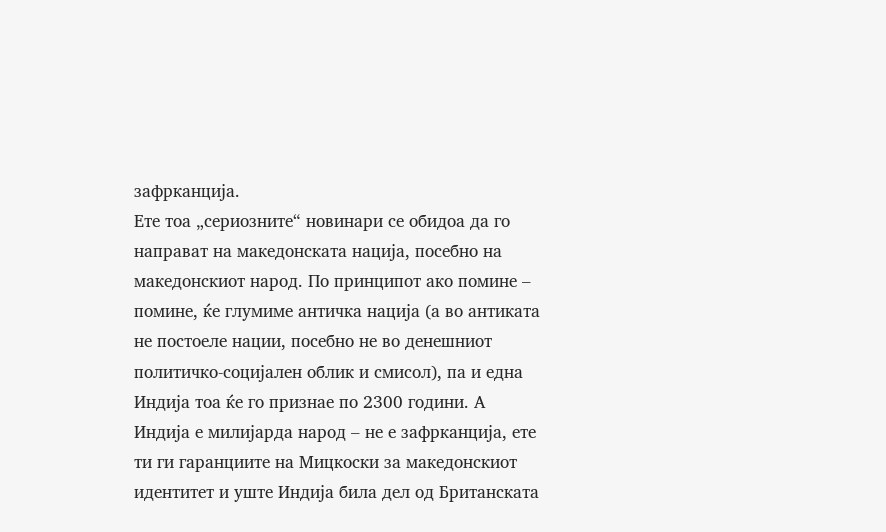зафрканција.
Ете тоа „сериозните“ новинари се обидоа да го направат на македонската нација, посебно на македонскиот народ. По принципот ако помине – помине, ќе глумиме античка нација (а во антиката не постоеле нации, посебно не во денешниот политичко-социјален облик и смисол), па и една Индија тоа ќе го признае по 2300 години. А Индија е милијарда народ – не е зафрканција, ете ти ги гаранциите на Мицкоски за македонскиот идентитет и уште Индија била дел од Британската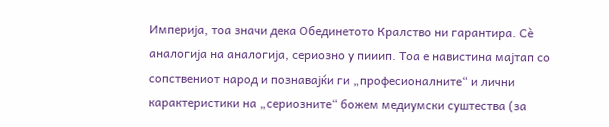Империја, тоа значи дека Обединетото Кралство ни гарантира. Сѐ аналогија на аналогија, сериозно у пииип. Тоа е навистина мајтап со сопствениот народ и познавајќи ги „професионалните“ и лични карактеристики на „сериозните“ божем медиумски суштества (за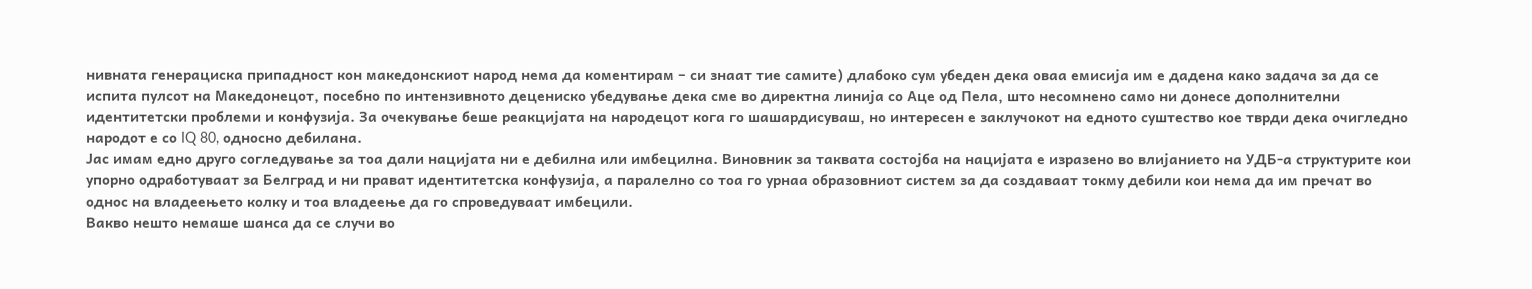нивната генерациска припадност кон македонскиот народ нема да коментирам – си знаат тие самите) длабоко сум убеден дека оваа емисија им е дадена како задача за да се испита пулсот на Македонецот, посебно по интензивното децениско убедување дека сме во директна линија со Аце од Пела, што несомнено само ни донесе дополнителни идентитетски проблеми и конфузија. За очекување беше реакцијата на народецот кога го шашардисуваш, но интересен е заклучокот на едното суштество кое тврди дека очигледно народот е со IQ 80, односно дебилана.
Јас имам едно друго согледување за тоа дали нацијата ни е дебилна или имбецилна. Виновник за таквата состојба на нацијата е изразено во влијанието на УДБ-а структурите кои упорно одработуваат за Белград и ни прават идентитетска конфузија, а паралелно со тоа го урнаа образовниот систем за да создаваат токму дебили кои нема да им пречат во однос на владеењето колку и тоа владеење да го спроведуваат имбецили.
Вакво нешто немаше шанса да се случи во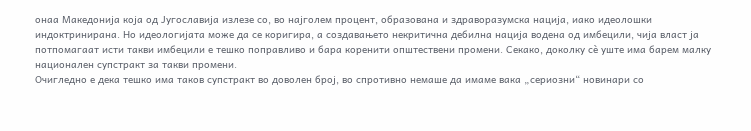онаа Македонија која од Југославија излезе со, во најголем процент, образована и здраворазумска нација, иако идеолошки индоктринирана. Но идеологијата може да се коригира, а создавањето некритична дебилна нација водена од имбецили, чија власт ја потпомагаат исти такви имбецили е тешко поправливо и бара коренити општествени промени. Секако, доколку сѐ уште има барем малку национален супстракт за такви промени.
Очигледно е дека тешко има таков супстракт во доволен број, во спротивно немаше да имаме вака „сериозни“ новинари со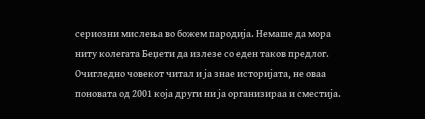сериозни мислења во божем пародија. Немаше да мора ниту колегата Беџети да излезе со еден таков предлог. Очигледно човекот читал и ја знае историјата, не оваа поновата од 2001 која други ни ја организираа и сместија.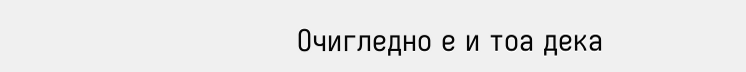Очигледно е и тоа дека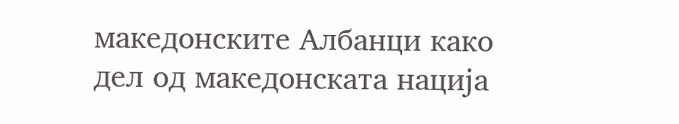македонските Албанци како дел од македонската нација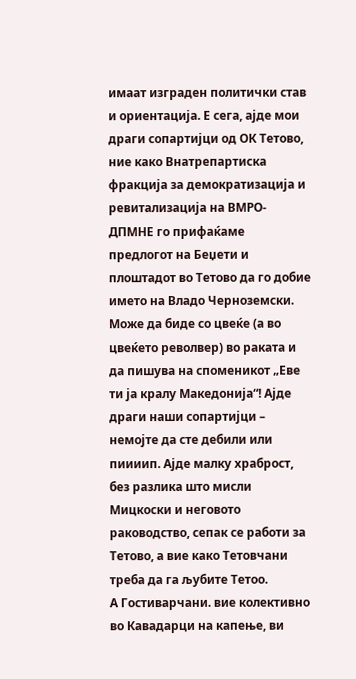имаат изграден политички став и ориентација. Е сега, ајде мои драги сопартијци од ОК Тетово, ние како Внатрепартиска фракција за демократизација и ревитализација на ВМРО-ДПМНЕ го прифаќаме предлогот на Беџети и плоштадот во Тетово да го добие името на Владо Черноземски. Може да биде со цвеќе (а во цвеќето револвер) во раката и да пишува на споменикот „Еве ти ја кралу Македонија“! Ајде драги наши сопартијци – немојте да сте дебили или пиииип. Ајде малку храброст, без разлика што мисли Мицкоски и неговото раководство, сепак се работи за Тетово, а вие како Тетовчани треба да га љубите Тетоо.
А Гостиварчани. вие колективно во Кавадарци на капење, ви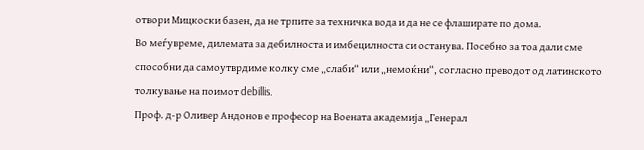отвори Мицкоски базен, да не трпите за техничка вода и да не се флаширате по дома.
Во меѓувреме, дилемата за дебилноста и имбецилноста си останува. Посебно за тоа дали сме способни да самоутврдиме колку сме „слаби“ или „немоќни“, согласно преводот од латинското толкување на поимот debillis.
Проф. д-р Оливер Андонов е професор на Воената академија „Генерал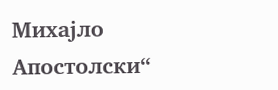Михајло Апостолски“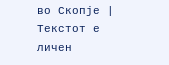во Скопје | Текстот е личен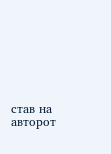став на авторот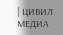| ЦИВИЛ МЕДИА